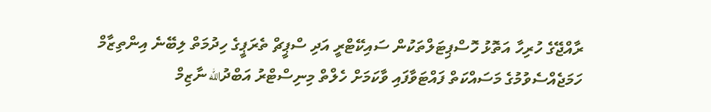ރާއްޖޭގެ ހުރިހާ އަތޮޅު ހޮސްޕިޓަލްތަކުން ސައިކޭޓްރީ އަދި ސްޕީޗް ތެރަޕީގެ ހިދުމަތް ލިބޭނެ އިންތިޒާމް ހަމަޖެއްސެވުމުގެ މަސައްކަތް ފައްޓަވާފައި ވާކަމަށް ހެލްތް މިނިސްޓްރު އަބްދުالله ނާޒިމް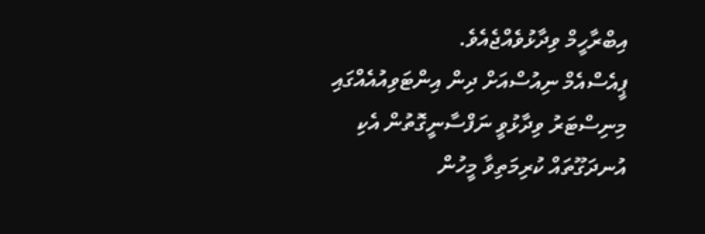އިބްރާހީމް ވިދާޅުވެއްޖެއެވެ.
ޕީއެސްއެމް ނިއުސްއަށް ދިން އިންޓަވިއުއެއްގައި މިނިސްޓަރު ވިދާޅުވީ ނަފްސާނީގޮތުން އެކި އުނދަގޫތައް ކުރިމަތިވާ މީހުން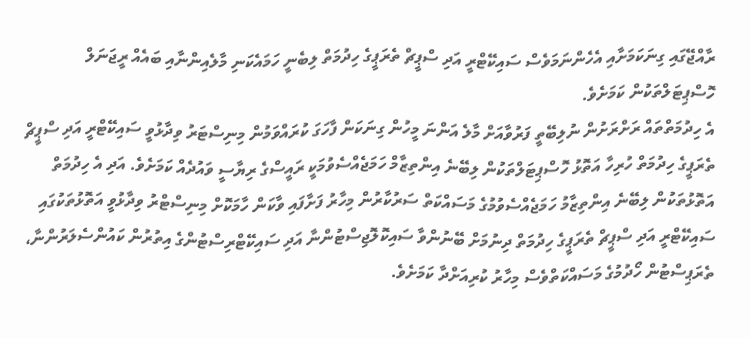ރާއްޖޭގައި ގިނަކަމަށާއި އެހެންނަމަވެސް ސައިކޭޓްރީ އަދި ސްޕީޗް ތެރަޕީގެ ހިދުމަތް ލިބެނީ ހަމައެކަނި މާލެއިންނާއި ބައެއް ރީޖަނަލް ހޮސްޕިޓަލްތަކުން ކަމަށެވެ.
އެ ހިދުމަތްތައް ރަށްރަށުން ނުލިބޭތީ ފަރުވާއަށް މާލެ އަންނަ މީހުން ގިނަކަން ފާހަގަ ކުރައްވަމުން މިނިސްޓަރު ވިދާޅުވީ ސައިކޭޓްރީ އަދި ސްޕީޗް ތެރަޕީގެ ހިދުމަތް ހުރިހާ އަތޮޅު ހޮސްޕިޓަލްތަކުން ލިބޭނެ އިންތިޒާމް ހަމަޖެއްސެވުމަކީ ރައީސްގެ ރިޔާސީ ވައުދެއް ކަމަށެވެ. އަދި އެ ހިދުމަތް އަތޮޅުތަކުން ލިބޭނެ އިންތިޒާމު ހަމަޖެއްސެވުމުގެ މަސައްކަތް ސަރުކާރުން މިހާރު ފަށާފައި ވާކަން ހާމަކޮށް މިނިސްޓްރު ވިދާޅުވީ އަތޮޅުތަކުގައި ސައިކޭޓްރީ އަދި ސްޕީޗް ތެރަޕީގެ ހިދުމަތް ދިނުމަށް ބޭނުންވާ ސައިކޮލޮޖިސްޓުންނާ އަދި ސައިކޭޓްރިސްޓުންގެ އިތުރުން ކައުންސެލަރުންނާ، ތެރަޕިސްޓުން ހޯދުމުގެ މަސައްކަތްވެސް މިހާރު ކުރިއަށްދާ ކަމަށެވެ.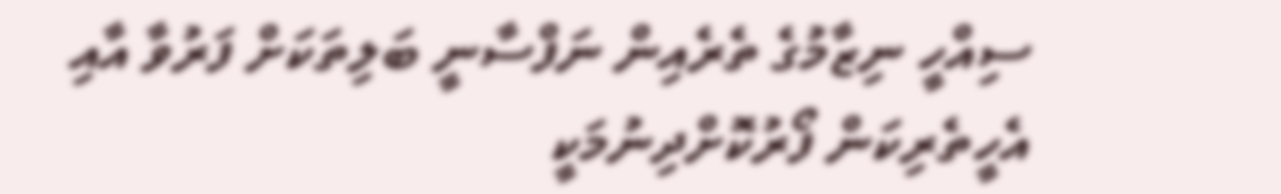ސިއްހީ ނިޒާމުގެ ތެރެއިން ނަފްސާނީ ބަލިތަކަށް ފަރުވާ އާއި އެހީތެރިކަން ފޯރުކޮށްދިނުމަކީ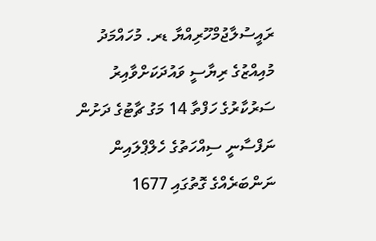ރައީސުލާޖުމްހޫރިއްޔާ ޑރ. މުހައްމަދު މުއިއްޒުގެ ރިޔާސީ ވައުދަކަށްވާއިރު ސަރުކާރުގެ ހަފްތާ 14 މަގު ޗާޓުގެ ދަށުން ނަފްސާނީ ސިއްހަތުގެ ހެލްޕްލައިން ނަންބަރެއްގެ ގޮތުގައި 1677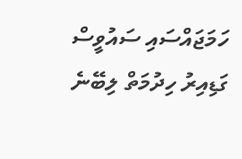ހަމަޖައްސައި ސައުވީސް ގަޑިއިރު ހިދުމަތް ލިބޭނެ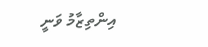އިންތިޒާމު ވަނީ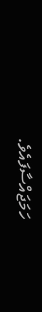ހަމަޖައްސާފައެވެ.